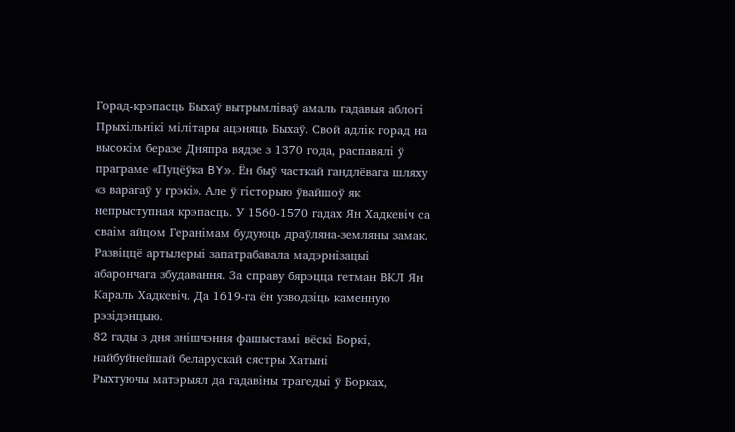Горад-крэпасць Быхаў вытрымліваў амаль гадавыя аблогі
Прыхільнікі мілітары ацэняць Быхаў. Свой адлік горад на высокім беразе Дняпра вядзе з 1370 года, распавялі ў праграме «Пуцёўка BY». Ён быў часткай гандлёвага шляху «з варагаў у грэкі». Але ў гісторыю ўвайшоў як непрыступная крэпасць. У 1560-1570 гадах Ян Хадкевіч са сваім айцом Геранімам будуюць драўляна-земляны замак. Развіццё артылерыі запатрабавала мадэрнізацыі абарончага збудавання. За справу бярэцца гетман ВКЛ Ян Караль Хадкевіч. Да 1619-га ён узводзіць каменную рэзідэнцыю.
82 гады з дня знішчэння фашыстамі вёскі Боркі, найбуйнейшай беларускай сястры Хатыні
Рыхтуючы матэрыял да гадавіны трагедыі ў Борках,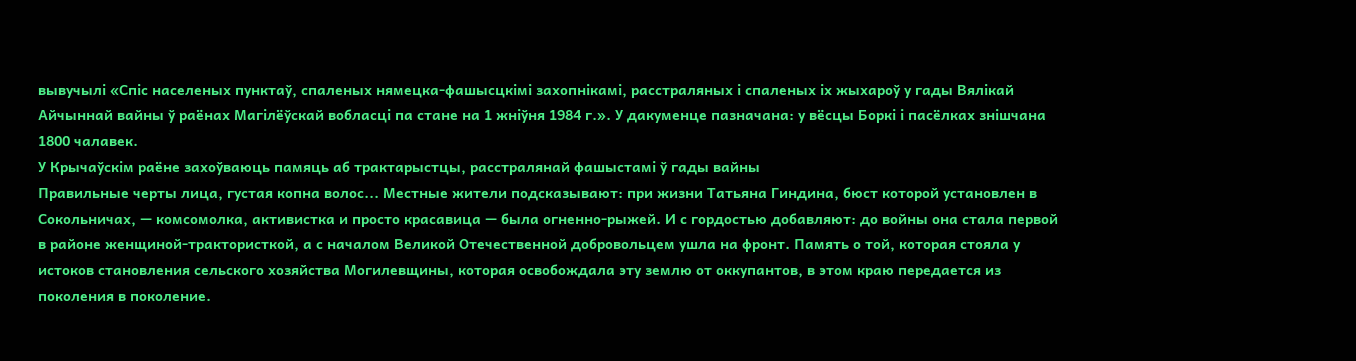вывучылі «Спіс населеных пунктаў, спаленых нямецка-фашысцкімі захопнікамі, расстраляных і спаленых іх жыхароў у гады Вялікай Айчыннай вайны ў раёнах Магілёўскай вобласці па стане на 1 жніўня 1984 г.». У дакуменце пазначана: у вёсцы Боркі і пасёлках знішчана 1800 чалавек.
У Крычаўскім раёне захоўваюць памяць аб трактарыстцы, расстралянай фашыстамі ў гады вайны
Правильные черты лица, густая копна волос... Местные жители подсказывают: при жизни Татьяна Гиндина, бюст которой установлен в Сокольничах, — комсомолка, активистка и просто красавица — была огненно‑рыжей. И с гордостью добавляют: до войны она стала первой в районе женщиной‑трактористкой, а с началом Великой Отечественной добровольцем ушла на фронт. Память о той, которая стояла у истоков становления сельского хозяйства Могилевщины, которая освобождала эту землю от оккупантов, в этом краю передается из поколения в поколение.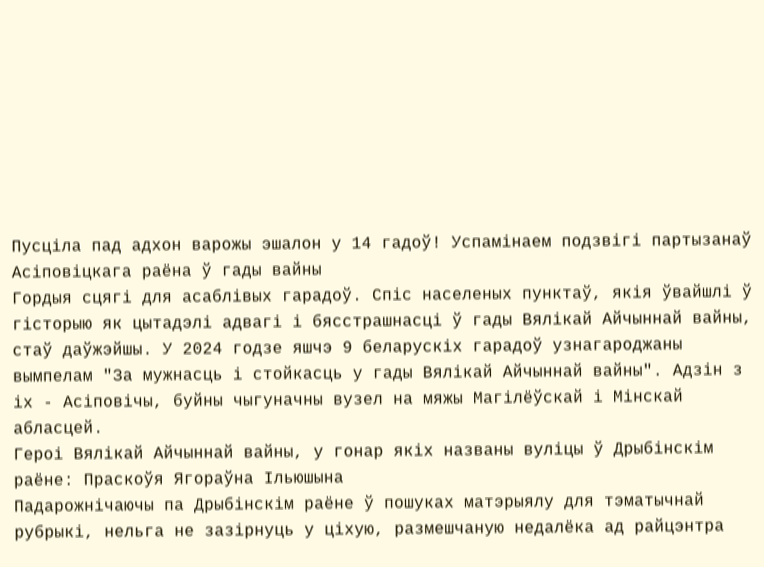Пусціла пад адхон варожы эшалон у 14 гадоў! Успамінаем подзвігі партызанаў Асіповіцкага раёна ў гады вайны
Гордыя сцягі для асаблівых гарадоў. Спіс населеных пунктаў, якія ўвайшлі ў гісторыю як цытадэлі адвагі і бясстрашнасці ў гады Вялікай Айчыннай вайны, стаў даўжэйшы. У 2024 годзе яшчэ 9 беларускіх гарадоў узнагароджаны вымпелам "За мужнасць і стойкасць у гады Вялікай Айчыннай вайны". Адзін з іх - Асіповічы, буйны чыгуначны вузел на мяжы Магілёўскай і Мінскай абласцей.
Героі Вялікай Айчыннай вайны, у гонар якіх названы вуліцы ў Дрыбінскім раёне: Праскоўя Ягораўна Ільюшына
Падарожнічаючы па Дрыбінскім раёне ў пошуках матэрыялу для тэматычнай рубрыкі, нельга не зазірнуць у ціхую, размешчаную недалёка ад райцэнтра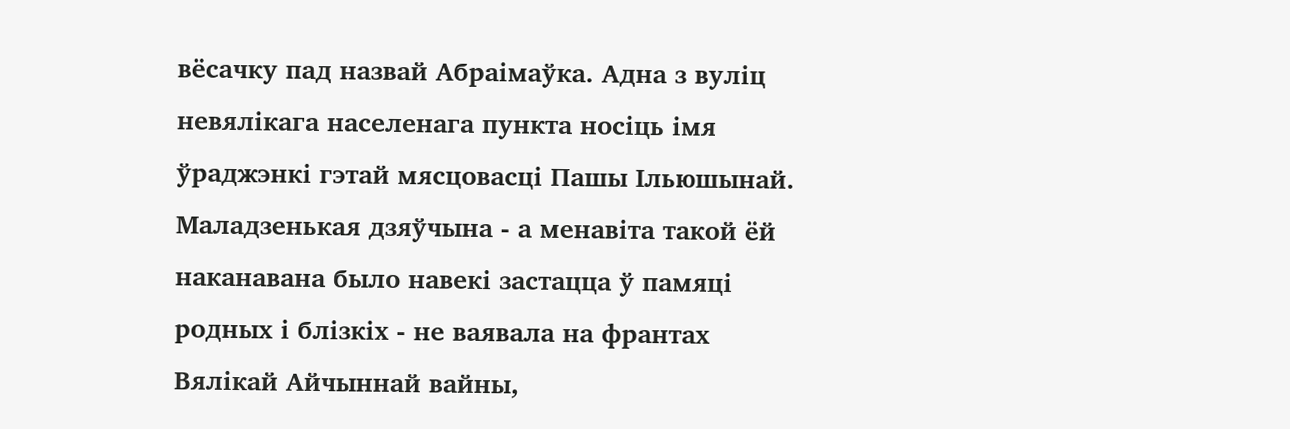вёсачку пад назвай Абраімаўка. Адна з вуліц невялікага населенага пункта носіць імя ўраджэнкі гэтай мясцовасці Пашы Ільюшынай. Маладзенькая дзяўчына - а менавіта такой ёй наканавана было навекі застацца ў памяці родных і блізкіх - не ваявала на франтах Вялікай Айчыннай вайны,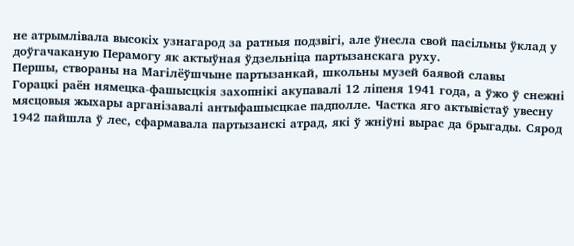не атрымлівала высокіх узнагарод за ратныя подзвігі, але ўнесла свой пасільны ўклад у доўгачаканую Перамогу як актыўная ўдзельніца партызанскага руху.
Першы, створаны на Магілёўшчыне партызанкай, школьны музей баявой славы
Горацкі раён нямецка-фашысцкія захопнікі акупавалі 12 ліпеня 1941 года, а ўжо ў снежні мясцовыя жыхары арганізавалі антыфашысцкае падполле. Частка яго актывістаў увесну 1942 пайшла ў лес, сфармавала партызанскі атрад, які ў жніўні вырас да брыгады. Сярод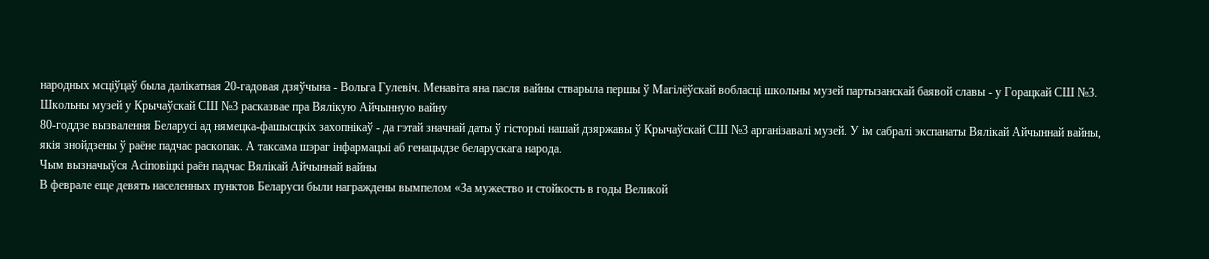народных мсціўцаў была далікатная 20-гадовая дзяўчына - Вольга Гулевіч. Менавіта яна пасля вайны стварыла першы ў Магілёўскай вобласці школьны музей партызанскай баявой славы - у Горацкай СШ №3.
Школьны музей у Крычаўскай СШ №3 расказвае пра Вялікую Айчынную вайну
80-годдзе вызвалення Беларусі ад нямецка-фашысцкіх захопнікаў - да гэтай значнай даты ў гісторыі нашай дзяржавы ў Крычаўскай СШ №3 арганізавалі музей. У ім сабралі экспанаты Вялікай Айчыннай вайны, якія знойдзены ў раёне падчас раскопак. А таксама шэраг інфармацыі аб генацыдзе беларускага народа.
Чым вызначыўся Асіповіцкі раён падчас Вялікай Айчыннай вайны
В феврале еще девять населенных пунктов Беларуси были награждены вымпелом «За мужество и стойкость в годы Великой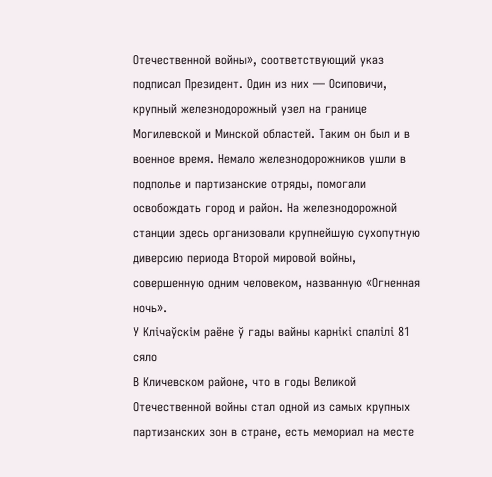Отечественной войны», соответствующий указ подписал Президент. Один из них — Осиповичи, крупный железнодорожный узел на границе Могилевской и Минской областей. Таким он был и в военное время. Немало железнодорожников ушли в подполье и партизанские отряды, помогали освобождать город и район. На железнодорожной станции здесь организовали крупнейшую сухопутную диверсию периода Второй мировой войны, совершенную одним человеком, названную «Огненная ночь».
У Клічаўскім раёне ў гады вайны карнікі спалілі 81 сяло
В Кличевском районе, что в годы Великой Отечественной войны стал одной из самых крупных партизанских зон в стране, есть мемориал на месте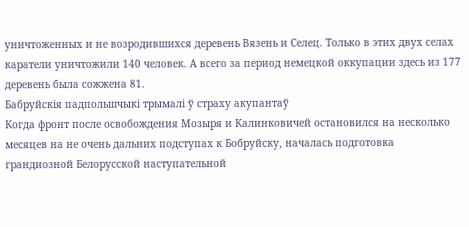уничтоженных и не возродившихся деревень Вязень и Селец. Только в этих двух селах каратели уничтожили 140 человек. А всего за период немецкой оккупации здесь из 177 деревень была сожжена 81.
Бабруйскія падпольшчыкі трымалі ў страху акупантаў
Когда фронт после освобождения Мозыря и Калинковичей остановился на несколько месяцев на не очень дальних подступах к Бобруйску, началась подготовка грандиозной Белорусской наступательной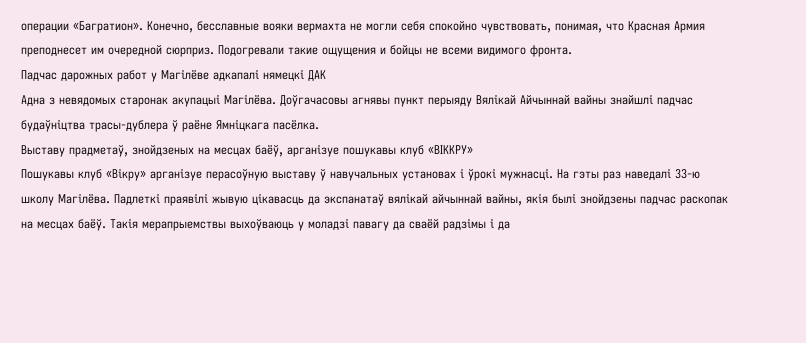операции «Багратион». Конечно, бесславные вояки вермахта не могли себя спокойно чувствовать, понимая, что Красная Армия преподнесет им очередной сюрприз. Подогревали такие ощущения и бойцы не всеми видимого фронта.
Падчас дарожных работ у Магілёве адкапалі нямецкі ДАК
Адна з невядомых старонак акупацыі Магілёва. Доўгачасовы агнявы пункт перыяду Вялікай Айчыннай вайны знайшлі падчас будаўніцтва трасы-дублера ў раёне Ямніцкага пасёлка.
Выставу прадметаў, знойдзеных на месцах баёў, арганізуе пошукавы клуб «ВІККРУ»
Пошукавы клуб «Вікру» арганізуе перасоўную выставу ў навучальных установах і ўрокі мужнасці. На гэты раз наведалі 33-ю школу Магілёва. Падлеткі праявілі жывую цікавасць да экспанатаў вялікай айчыннай вайны, якія былі знойдзены падчас раскопак на месцах баёў. Такія мерапрыемствы выхоўваюць у моладзі павагу да сваёй радзімы і да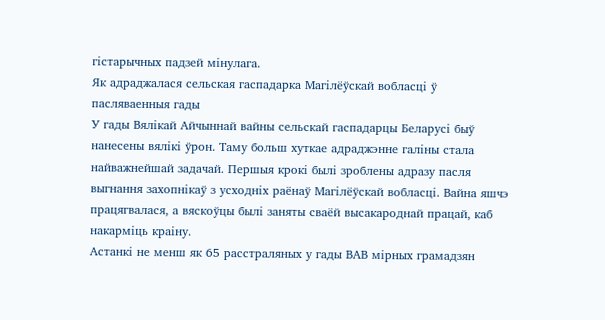гістарычных падзей мінулага.
Як адраджалася сельская гаспадарка Магілёўскай вобласці ў пасляваенныя гады
У гады Вялікай Айчыннай вайны сельскай гаспадарцы Беларусі быў нанесены вялікі ўрон. Таму больш хуткае адраджэнне галіны стала найважнейшай задачай. Першыя крокі былі зроблены адразу пасля выгнання захопнікаў з усходніх раёнаў Магілёўскай вобласці. Вайна яшчэ працягвалася, а вяскоўцы былі заняты сваёй высакароднай працай, каб накарміць краіну.
Астанкі не менш як 65 расстраляных у гады ВАВ мірных грамадзян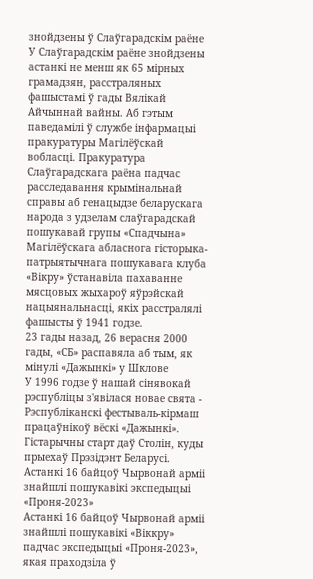знойдзены ў Слаўгарадскім раёне
У Слаўгарадскім раёне знойдзены астанкі не менш як 65 мірных грамадзян, расстраляных фашыстамі ў гады Вялікай Айчыннай вайны. Аб гэтым паведамілі ў службе інфармацыі пракуратуры Магілёўскай вобласці. Пракуратура Слаўгарадскага раёна падчас расследавання крымінальнай справы аб генацыдзе беларускага народа з удзелам слаўгарадскай пошукавай групы «Спадчына» Магілёўскага абласнога гісторыка-патрыятычнага пошукавага клуба «Вікру» ўстанавіла пахаванне мясцовых жыхароў яўрэйскай нацыянальнасці, якіх расстралялі фашысты ў 1941 годзе.
23 гады назад, 26 верасня 2000 гады, «СБ» распавяла аб тым, як мінулі «Дажынкі» у Шклове
У 1996 годзе ў нашай сінявокай рэспубліцы з'явілася новае свята - Рэспубліканскі фестываль-кірмаш працаўнікоў вёскі «Дажынкі». Гістарычны старт даў Столін, куды прыехаў Прэзідэнт Беларусі.
Астанкі 16 байцоў Чырвонай арміі знайшлі пошукавікі экспедыцыі «Проня-2023»
Астанкі 16 байцоў Чырвонай арміі знайшлі пошукавікі «Віккру» падчас экспедыцыі «Проня-2023», якая праходзіла ў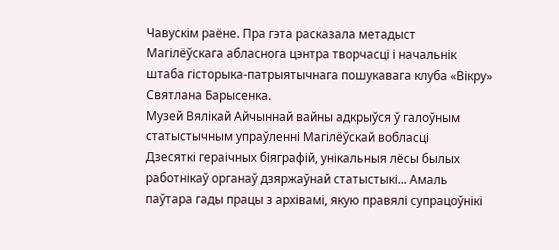Чавускім раёне. Пра гэта расказала метадыст Магілёўскага абласнога цэнтра творчасці і начальнік штаба гісторыка-патрыятычнага пошукавага клуба «Вікру» Святлана Барысенка.
Музей Вялікай Айчыннай вайны адкрыўся ў галоўным статыстычным упраўленні Магілёўскай вобласці
Дзесяткі гераічных біяграфій, унікальныя лёсы былых работнікаў органаў дзяржаўнай статыстыкі... Амаль паўтара гады працы з архівамі, якую правялі супрацоўнікі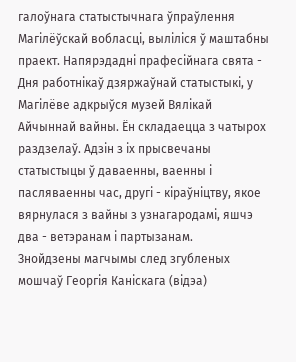галоўнага статыстычнага ўпраўлення Магілёўскай вобласці, выліліся ў маштабны праект. Напярэдадні прафесійнага свята - Дня работнікаў дзяржаўнай статыстыкі, у Магілёве адкрыўся музей Вялікай Айчыннай вайны. Ён складаецца з чатырох раздзелаў. Адзін з іх прысвечаны статыстыцы ў даваенны, ваенны і пасляваенны час, другі - кіраўніцтву, якое вярнулася з вайны з узнагародамі, яшчэ два - ветэранам і партызанам.
Знойдзены магчымы след згубленых мошчаў Георгія Каніскага (відэа)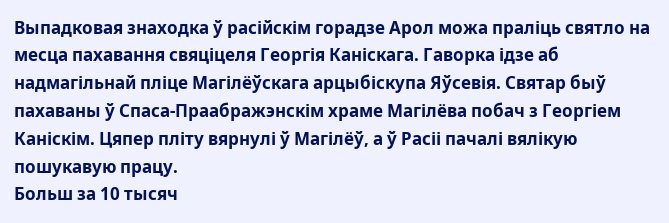Выпадковая знаходка ў расійскім горадзе Арол можа праліць святло на месца пахавання свяціцеля Георгія Каніскага. Гаворка ідзе аб надмагільнай пліце Магілёўскага арцыбіскупа Яўсевія. Святар быў пахаваны ў Спаса-Праабражэнскім храме Магілёва побач з Георгіем Каніскім. Цяпер пліту вярнулі ў Магілёў, а ў Расіі пачалі вялікую пошукавую працу.
Больш за 10 тысяч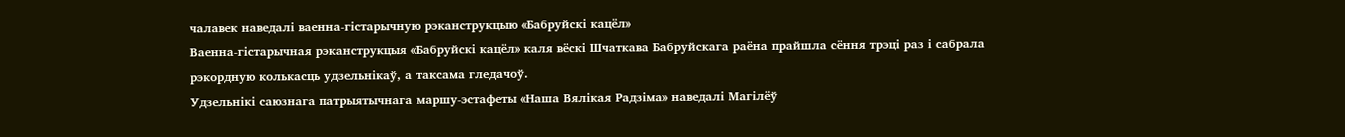чалавек наведалі ваенна-гістарычную рэканструкцыю «Бабруйскі кацёл»
Ваенна-гістарычная рэканструкцыя «Бабруйскі кацёл» каля вёскі Шчаткава Бабруйскага раёна прайшла сёння трэці раз і сабрала рэкордную колькасць удзельнікаў, а таксама гледачоў.
Удзельнікі саюзнага патрыятычнага маршу-эстафеты «Наша Вялікая Радзіма» наведалі Магілёў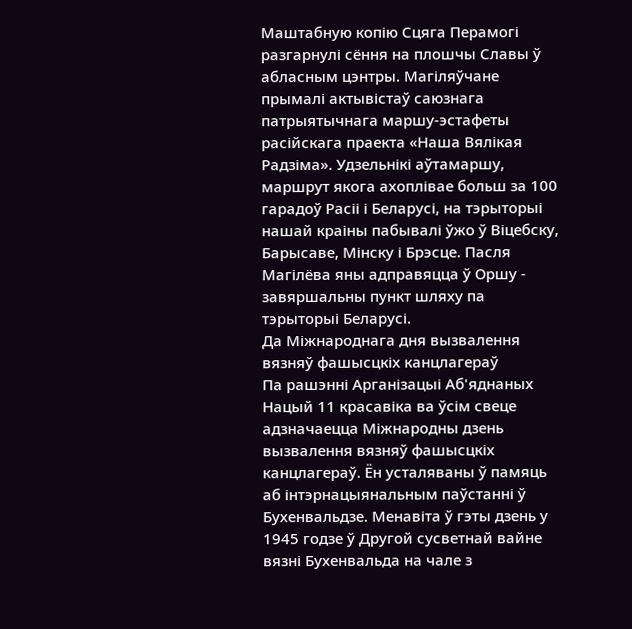Маштабную копію Сцяга Перамогі разгарнулі сёння на плошчы Славы ў абласным цэнтры. Магіляўчане прымалі актывістаў саюзнага патрыятычнага маршу-эстафеты расійскага праекта «Наша Вялікая Радзіма». Удзельнікі аўтамаршу, маршрут якога ахоплівае больш за 100 гарадоў Расіі і Беларусі, на тэрыторыі нашай краіны пабывалі ўжо ў Віцебску, Барысаве, Мінску і Брэсце. Пасля Магілёва яны адправяцца ў Оршу - завяршальны пункт шляху па тэрыторыі Беларусі.
Да Міжнароднага дня вызвалення вязняў фашысцкіх канцлагераў
Па рашэнні Арганізацыі Аб'яднаных Нацый 11 красавіка ва ўсім свеце адзначаецца Міжнародны дзень вызвалення вязняў фашысцкіх канцлагераў. Ён усталяваны ў памяць аб інтэрнацыянальным паўстанні ў Бухенвальдзе. Менавіта ў гэты дзень у 1945 годзе ў Другой сусветнай вайне вязні Бухенвальда на чале з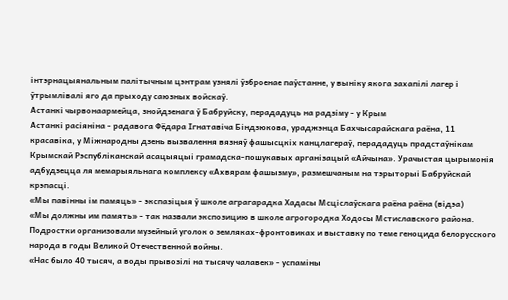інтэрнацыянальным палітычным цэнтрам узнялі ўзброенае паўстанне, у выніку якога захапілі лагер і ўтрымлівалі яго да прыходу саюзных войскаў.
Астанкі чырвонаармейца, знойдзенага ў Бабруйску, перададуць на радзіму - у Крым
Астанкі расіяніна - радавога Фёдара Ігнатавіча Біндзюкова, ураджэнца Бахчысарайскага раёна, 11 красавіка, у Міжнародны дзень вызвалення вязняў фашысцкіх канцлагераў, перададуць прадстаўнікам Крымскай Рэспубліканскай асацыяцыі грамадска-пошукавых арганізацый «Айчына». Урачыстая цырымонія адбудзецца ля мемарыяльнага комплексу «Ахвярам фашызму», размешчаным на тэрыторыі Бабруйскай крэпасці.
«Мы павінны ім памяць» - экспазіцыя ў школе аграгарадка Хадасы Мсціслаўскага раёна раёна (відэа)
«Мы должны им память» - так назвали экспозицию в школе агрогородка Ходосы Мстиславского района. Подростки организовали музейный уголок о земляках-фронтовиках и выставку по теме геноцида белорусского народа в годы Великой Отечественной войны.
«Нас было 40 тысяч, а воды прывозілі на тысячу чалавек» - успаміны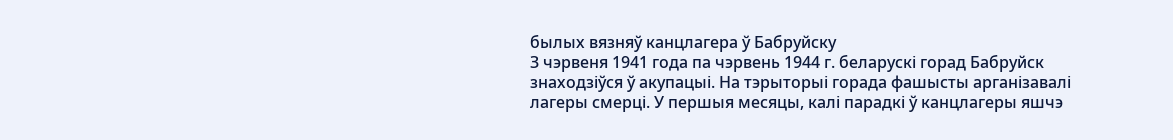былых вязняў канцлагера ў Бабруйску
З чэрвеня 1941 года па чэрвень 1944 г. беларускі горад Бабруйск знаходзіўся ў акупацыі. На тэрыторыі горада фашысты арганізавалі лагеры смерці. У першыя месяцы, калі парадкі ў канцлагеры яшчэ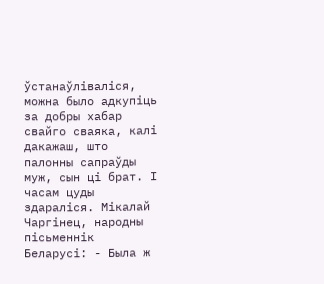ўстанаўліваліся, можна было адкупіць за добры хабар свайго сваяка, калі дакажаш, што палонны сапраўды муж, сын ці брат. І часам цуды здараліся. Мікалай Чаргінец, народны пісьменнік Беларусі: - Была ж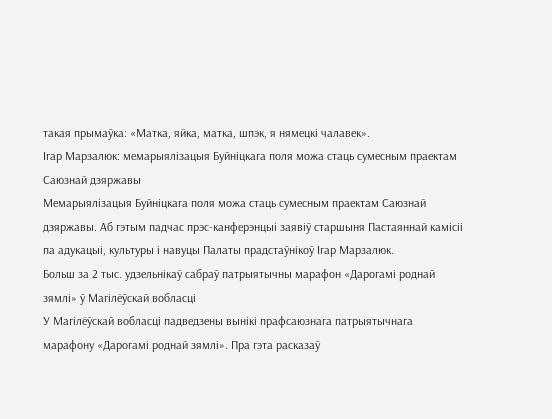такая прымаўка: «Матка, яйка, матка, шпэк, я нямецкі чалавек».
Ігар Марзалюк: мемарыялізацыя Буйніцкага поля можа стаць сумесным праектам Саюзнай дзяржавы
Мемарыялізацыя Буйніцкага поля можа стаць сумесным праектам Саюзнай дзяржавы. Аб гэтым падчас прэс-канферэнцыі заявіў старшыня Пастаяннай камісіі па адукацыі, культуры і навуцы Палаты прадстаўнікоў Ігар Марзалюк.
Больш за 2 тыс. удзельнікаў сабраў патрыятычны марафон «Дарогамі роднай зямлі» ў Магілёўскай вобласці
У Магілёўскай вобласці падведзены вынікі прафсаюзнага патрыятычнага марафону «Дарогамі роднай зямлі». Пра гэта расказаў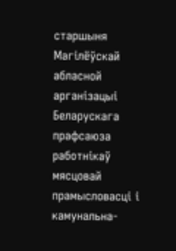старшыня Магілёўскай абласной арганізацыі Беларускага прафсаюза работнікаў мясцовай прамысловасці і камунальна-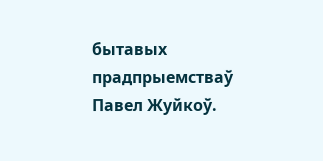бытавых прадпрыемстваў Павел Жуйкоў.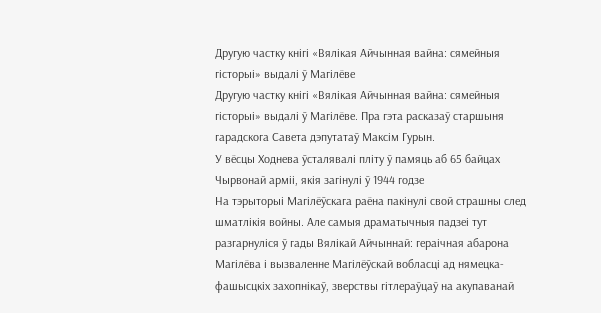Другую частку кнігі «Вялікая Айчынная вайна: сямейныя гісторыі» выдалі ў Магілёве
Другую частку кнігі «Вялікая Айчынная вайна: сямейныя гісторыі» выдалі ў Магілёве. Пра гэта расказаў старшыня гарадскога Савета дэпутатаў Максім Гурын.
У вёсцы Ходнева ўсталявалі пліту ў памяць аб 65 байцах Чырвонай арміі, якія загінулі ў 1944 годзе
На тэрыторыі Магілёўскага раёна пакінулі свой страшны след шматлікія войны. Але самыя драматычныя падзеі тут разгарнуліся ў гады Вялікай Айчыннай: гераічная абарона Магілёва і вызваленне Магілёўскай вобласці ад нямецка-фашысцкіх захопнікаў, зверствы гітлераўцаў на акупаванай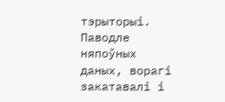тэрыторыі. Паводле няпоўных даных, ворагі закатавалі і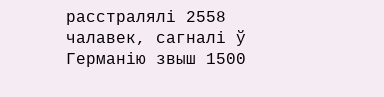расстралялі 2558 чалавек, сагналі ў Германію звыш 1500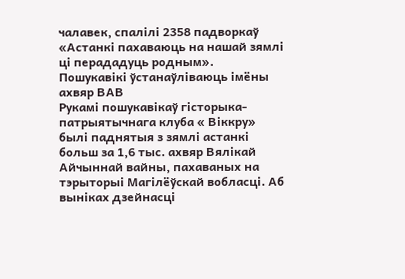чалавек, спалілі 2358 падворкаў
«Астанкі пахаваюць на нашай зямлі ці перададуць родным». Пошукавікі ўстанаўліваюць імёны ахвяр ВАВ
Рукамі пошукавікаў гісторыка-патрыятычнага клуба « Віккру» былі паднятыя з зямлі астанкі больш за 1,6 тыс. ахвяр Вялікай Айчыннай вайны, пахаваных на тэрыторыі Магілёўскай вобласці. Аб выніках дзейнасці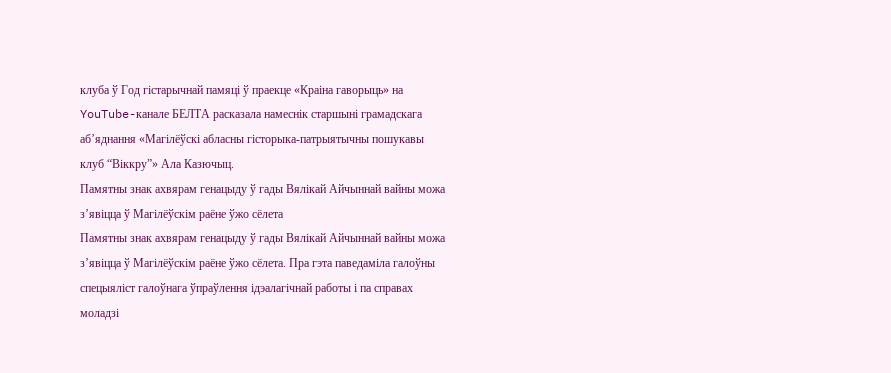клуба ў Год гістарычнай памяці ў праекце «Краіна гаворыць» на YouTube-канале БЕЛТА расказала намеснік старшыні грамадскага аб’яднання «Магілёўскі абласны гісторыка-патрыятычны пошукавы клуб “Віккру”» Ала Казючыц.
Памятны знак ахвярам генацыду ў гады Вялікай Айчыннай вайны можа з’явіцца ў Магілёўскім раёне ўжо сёлета
Памятны знак ахвярам генацыду ў гады Вялікай Айчыннай вайны можа з’явіцца ў Магілёўскім раёне ўжо сёлета. Пра гэта паведаміла галоўны спецыяліст галоўнага ўпраўлення ідэалагічнай работы і па справах моладзі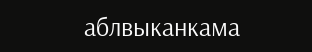аблвыканкама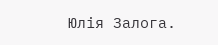Юлія Залога.